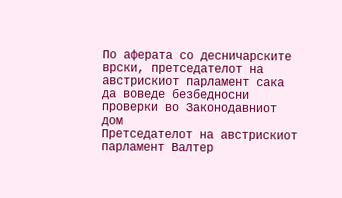По аферата со десничарските врски, претседателот на австрискиот парламент сака да воведе безбедносни проверки во Законодавниот дом
Претседателот на австрискиот парламент Валтер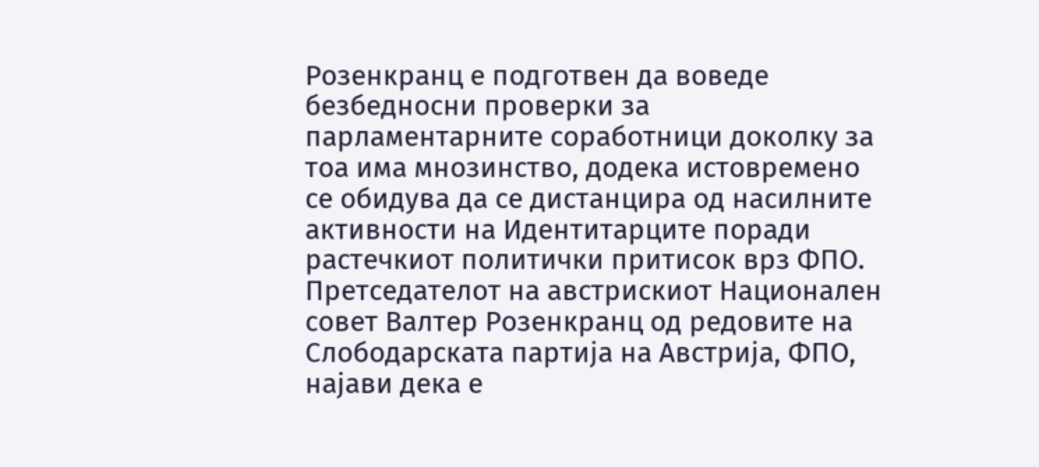Розенкранц е подготвен да воведе безбедносни проверки за парламентарните соработници доколку за тоа има мнозинство, додека истовремено се обидува да се дистанцира од насилните активности на Идентитарците поради растечкиот политички притисок врз ФПО.
Претседателот на австрискиот Национален совет Валтер Розенкранц од редовите на Слободарската партија на Австрија, ФПО, најави дека е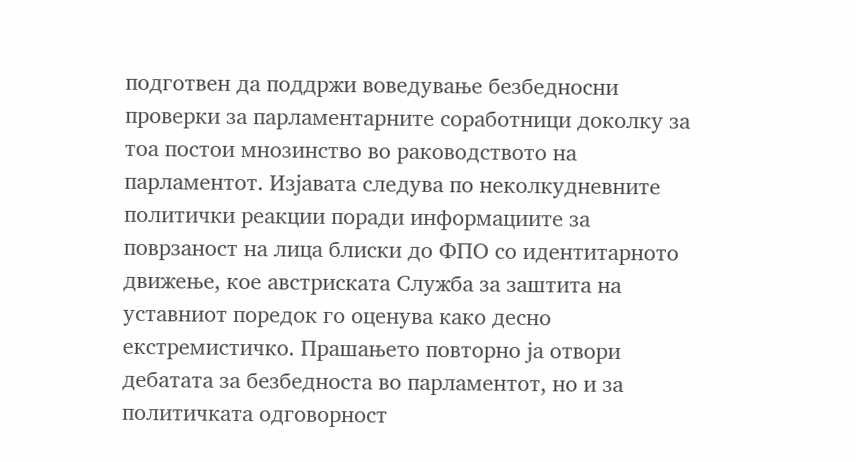подготвен да поддржи воведување безбедносни проверки за парламентарните соработници доколку за тоа постои мнозинство во раководството на парламентот. Изјавата следува по неколкудневните политички реакции поради информациите за поврзаност на лица блиски до ФПО со идентитарното движење, кое австриската Служба за заштита на уставниот поредок го оценува како десно екстремистичко. Прашањето повторно ја отвори дебатата за безбедноста во парламентот, но и за политичката одговорност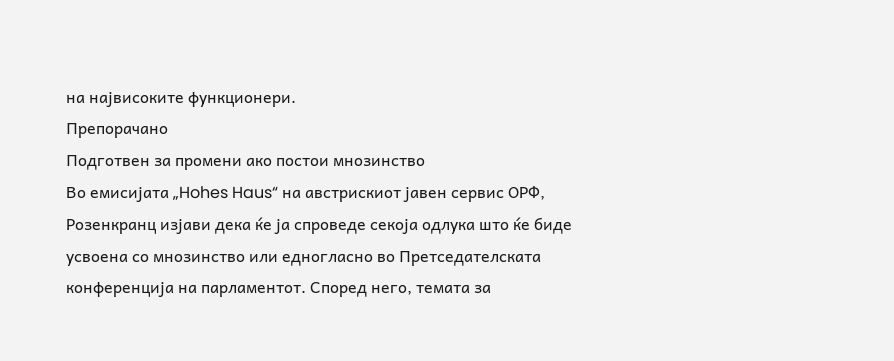на највисоките функционери.
Препорачано
Подготвен за промени ако постои мнозинство
Во емисијата „Hohes Haus“ на австрискиот јавен сервис ОРФ, Розенкранц изјави дека ќе ја спроведе секоја одлука што ќе биде усвоена со мнозинство или едногласно во Претседателската конференција на парламентот. Според него, темата за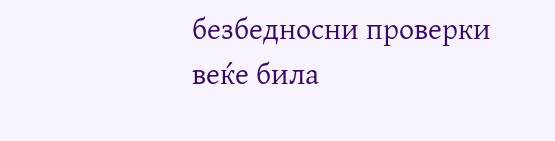безбедносни проверки веќе била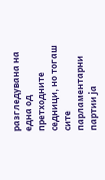разгледувана на една од претходните седници, но тогаш сите парламентарни партии ја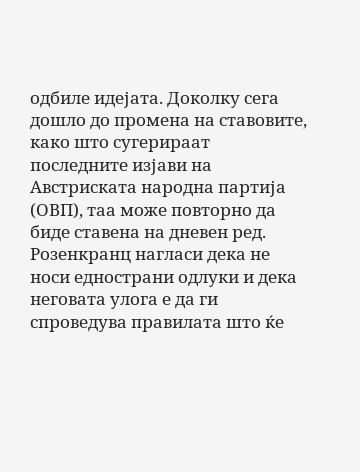одбиле идејата. Доколку сега дошло до промена на ставовите, како што сугерираат последните изјави на Австриската народна партија (ОВП), таа може повторно да биде ставена на дневен ред. Розенкранц нагласи дека не носи еднострани одлуки и дека неговата улога е да ги спроведува правилата што ќе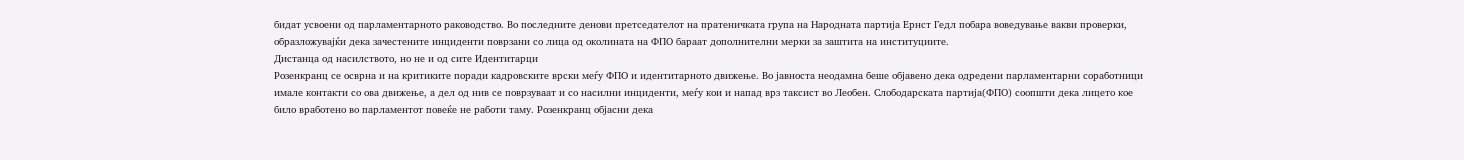бидат усвоени од парламентарното раководство. Во последните денови претседателот на пратеничката група на Народната партија Ернст Гедл побара воведување вакви проверки, образложувајќи дека зачестените инциденти поврзани со лица од околината на ФПО бараат дополнителни мерки за заштита на институциите.
Дистанца од насилството, но не и од сите Идентитарци
Розенкранц се осврна и на критиките поради кадровските врски меѓу ФПО и идентитарното движење. Во јавноста неодамна беше објавено дека одредени парламентарни соработници имале контакти со ова движење, а дел од нив се поврзуваат и со насилни инциденти, меѓу кои и напад врз таксист во Леобен. Слободарската партија(ФПО) соопшти дека лицето кое било вработено во парламентот повеќе не работи таму. Розенкранц објасни дека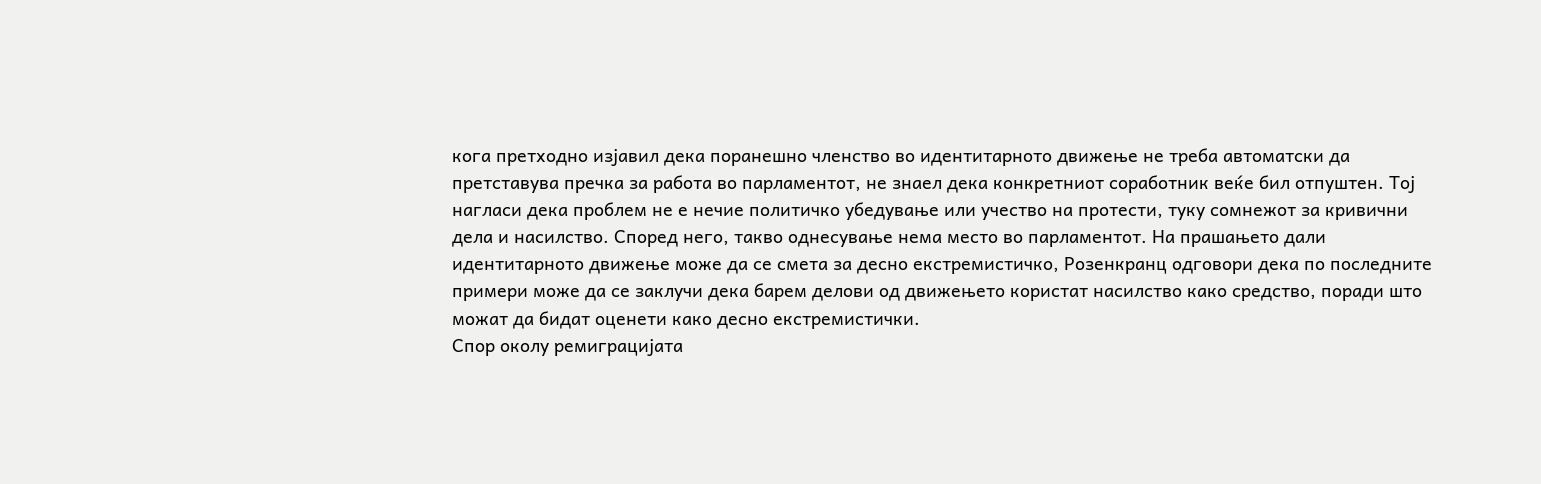кога претходно изјавил дека поранешно членство во идентитарното движење не треба автоматски да претставува пречка за работа во парламентот, не знаел дека конкретниот соработник веќе бил отпуштен. Тој нагласи дека проблем не е нечие политичко убедување или учество на протести, туку сомнежот за кривични дела и насилство. Според него, такво однесување нема место во парламентот. На прашањето дали идентитарното движење може да се смета за десно екстремистичко, Розенкранц одговори дека по последните примери може да се заклучи дека барем делови од движењето користат насилство како средство, поради што можат да бидат оценети како десно екстремистички.
Спор околу ремиграцијата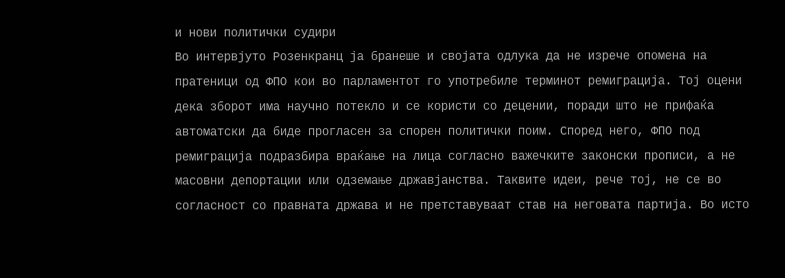и нови политички судири
Во интервјуто Розенкранц ја бранеше и својата одлука да не изрече опомена на пратеници од ФПО кои во парламентот го употребиле терминот ремиграција. Тој оцени дека зборот има научно потекло и се користи со децении, поради што не прифаќа автоматски да биде прогласен за спорен политички поим. Според него, ФПО под ремиграција подразбира враќање на лица согласно важечките законски прописи, а не масовни депортации или одземање државјанства. Таквите идеи, рече тој, не се во согласност со правната држава и не претставуваат став на неговата партија. Во исто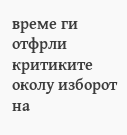време ги отфрли критиките околу изборот на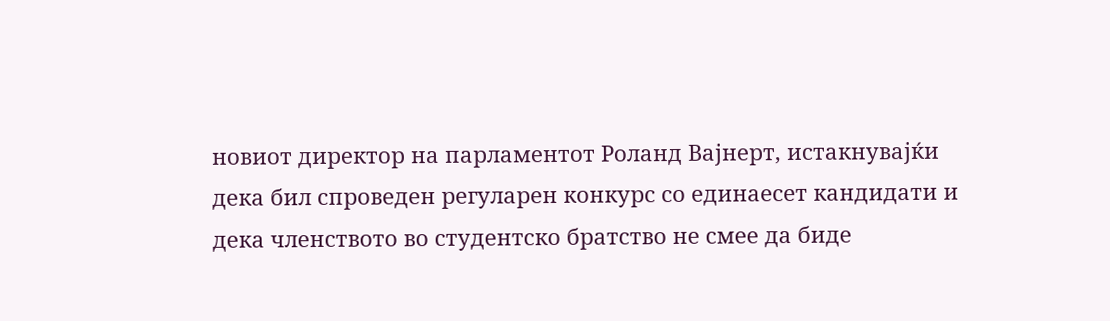новиот директор на парламентот Роланд Вајнерт, истакнувајќи дека бил спроведен регуларен конкурс со единаесет кандидати и дека членството во студентско братство не смее да биде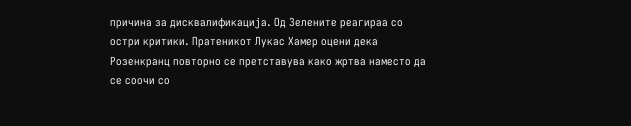причина за дисквалификација. Од Зелените реагираа со остри критики. Пратеникот Лукас Хамер оцени дека Розенкранц повторно се претставува како жртва наместо да се соочи со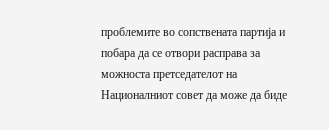проблемите во сопствената партија и побара да се отвори расправа за можноста претседателот на Националниот совет да може да биде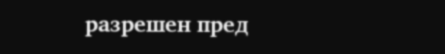разрешен пред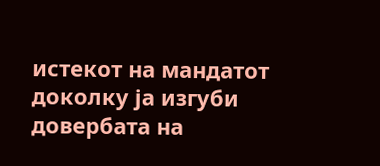истекот на мандатот доколку ја изгуби довербата на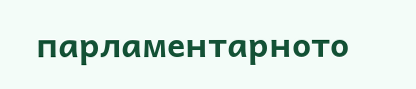парламентарното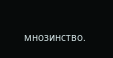мнозинство.